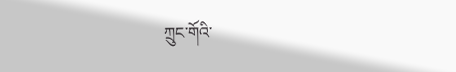ཀྲུང་གོའི་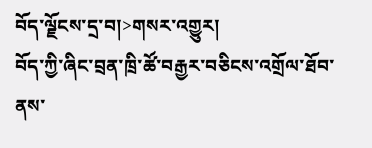བོད་ལྗོངས་དྲ་བ།>གསར་འགྱུར།
བོད་ཀྱི་ཞིང་བྲན་ཁྲི་ཚོ་བརྒྱར་བཅིངས་འགྲོལ་ཐོབ་ནས་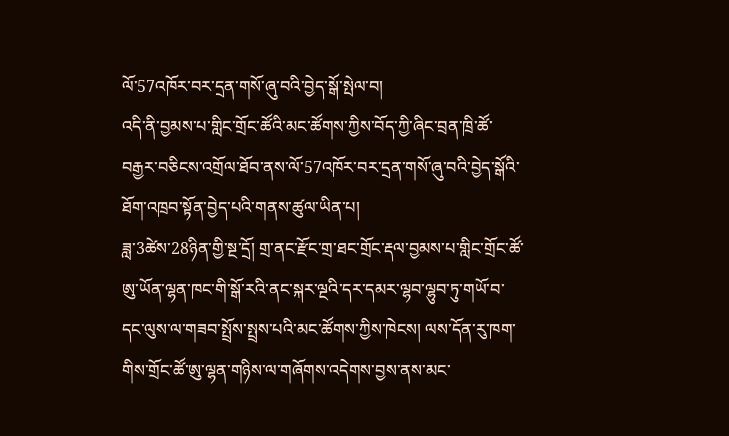ལོ་57འཁོར་བར་དྲན་གསོ་ཞུ་བའི་བྱེད་སྒོ་སྤེལ་བ།
འདི་ནི་བྱམས་པ་གླིང་གྲོང་ཚོའི་མང་ཚོགས་ཀྱིས་བོད་ཀྱི་ཞིང་བྲན་ཁྲི་ཚོ་བརྒྱར་བཅིངས་འགྲོལ་ཐོབ་ནས་ལོ་57འཁོར་བར་དྲན་གསོ་ཞུ་བའི་བྱེད་སྒོའི་ཐོག་འཁྲབ་སྟོན་བྱེད་པའི་གནས་ཚུལ་ཡིན་པ།
ཟླ་3ཚེས་28ཉིན་གྱི་སྔ་དྲོ། གྲ་ནང་རྫོང་གྲ་ཐང་གྲོང་རྡལ་བྱམས་པ་གླིང་གྲོང་ཚོ་ཨུ་ཡོན་ལྷན་ཁང་གི་སྒོ་རའི་ནང་སྐར་ལྔའི་དར་དམར་ལྷབ་ལྷུབ་ཏུ་གཡོ་བ་དང་ལུས་ལ་གཟབ་སྤྲོས་སྤྲས་པའི་མང་ཚོགས་ཀྱིས་ཁེངས། ལས་དོན་རུ་ཁག་གིས་གྲོང་ཚོ་ཨུ་ལྷན་གཉིས་ལ་གཞོགས་འདེགས་བྱས་ནས་མང་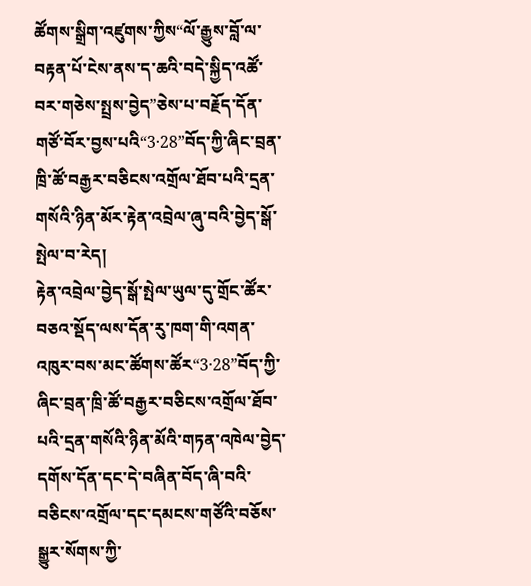ཚོགས་སྒྲིག་འཛུགས་ཀྱིས“ལོ་རྒྱུས་བློ་ལ་བརྟན་པོ་ངེས་ནས་ད་ཆའི་བདེ་སྐྱིད་འཚོ་བར་གཅེས་སྤྲས་བྱེད”ཅེས་པ་བརྗོད་དོན་གཙོ་བོར་བྱས་པའི“3·28”བོད་ཀྱི་ཞིང་བྲན་ཁྲི་ཚོ་བརྒྱར་བཅིངས་འགྲོལ་ཐོབ་པའི་དྲན་གསོའི་ཉིན་མོར་རྟེན་འབྲེལ་ཞུ་བའི་བྱེད་སྒོ་སྤེལ་བ་རེད།
རྟེན་འབྲེལ་བྱེད་སྒོ་སྤེལ་ཡུལ་དུ་གྲོང་ཚོར་བཅའ་སྡོད་ལས་དོན་རུ་ཁག་གི་འགན་འཁུར་བས་མང་ཚོགས་ཚོར“3·28”བོད་ཀྱི་ཞིང་བྲན་ཁྲི་ཚོ་བརྒྱར་བཅིངས་འགྲོལ་ཐོབ་པའི་དྲན་གསོའི་ཉིན་མོའི་གཏན་འཁེལ་བྱེད་དགོས་དོན་དང་དེ་བཞིན་བོད་ཞི་བའི་བཅིངས་འགྲོལ་དང་དམངས་གཙོའི་བཅོས་སྒྱུར་སོགས་ཀྱི་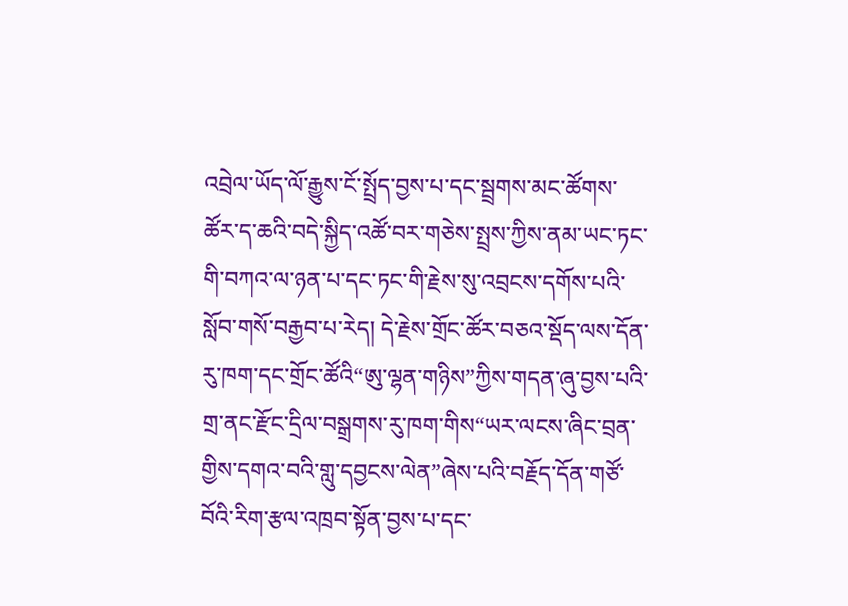འབྲེལ་ཡོད་ལོ་རྒྱུས་ངོ་སྤྲོད་བྱས་པ་དང་སྦྲགས་མང་ཚོགས་ཚོར་ད་ཆའི་བདེ་སྐྱིད་འཚོ་བར་གཅེས་སྤྲས་ཀྱིས་ནམ་ཡང་ཏང་གི་བཀའ་ལ་ཉན་པ་དང་ཏང་གི་རྗེས་སུ་འབྲངས་དགོས་པའི་སློབ་གསོ་བརྒྱབ་པ་རེད། དེ་རྗེས་གྲོང་ཚོར་བཅའ་སྡོད་ལས་དོན་རུ་ཁག་དང་གྲོང་ཚོའི“ཨུ་ལྷན་གཉིས”ཀྱིས་གདན་ཞུ་བྱས་པའི་གྲ་ནང་རྫོང་དྲིལ་བསྒྲགས་རུ་ཁག་གིས“ཡར་ལངས་ཞིང་བྲན་གྱིས་དགའ་བའི་གླུ་དབྱངས་ལེན”ཞེས་པའི་བརྗོད་དོན་གཙོ་བོའི་རིག་རྩལ་འཁྲབ་སྟོན་བྱས་པ་དང་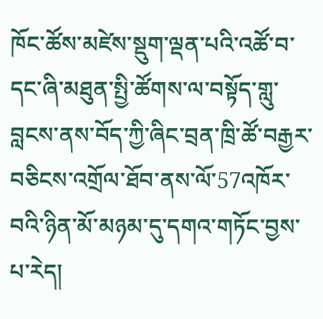ཁོང་ཚོས་མཛེས་སྡུག་ལྡན་པའི་འཚོ་བ་དང་ཞི་མཐུན་སྤྱི་ཚོགས་ལ་བསྟོད་གླུ་བླངས་ནས་བོད་ཀྱི་ཞིང་བྲན་ཁྲི་ཚོ་བརྒྱར་བཅིངས་འགྲོལ་ཐོབ་ནས་ལོ་57འཁོར་བའི་ཉིན་མོ་མཉམ་དུ་དགའ་གཏོང་བྱས་པ་རེད།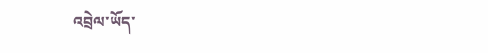འབྲེལ་ཡོད་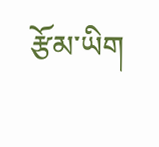རྩོམ་ཡིག